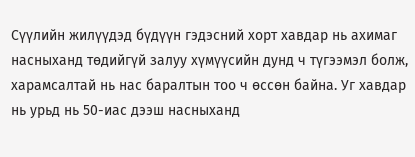Сүүлийн жилүүдэд бүдүүн гэдэсний хорт хавдар нь ахимаг насныханд төдийгүй залуу хүмүүсийн дунд ч түгээмэл болж, харамсалтай нь нас баралтын тоо ч өссөн байна. Уг хавдар нь урьд нь 50-иас дээш насныханд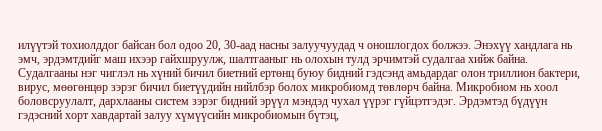илүүтэй тохиолддог байсан бол одоо 20, 30-аад насны залуучуудад ч оношлогдох болжээ. Энэхүү хандлага нь эмч, эрдэмтдийг маш ихээр гайхшруулж, шалтгааныг нь олохын тулд эрчимтэй судалгаа хийж байна.
Судалгааны нэг чиглэл нь хүний бичил биетний ертөнц буюу бидний гэдсэнд амьдардаг олон триллион бактери, вирус, мөөгөнцөр зэрэг бичил биетүүдийн нийлбэр болох микробиомд төвлөрч байна. Микробиом нь хоол боловсруулалт, дархлааны систем зэрэг бидний эрүүл мэндэд чухал үүрэг гүйцэтгэдэг. Эрдэмтэд бүдүүн гэдэсний хорт хавдартай залуу хүмүүсийн микробиомын бүтэц,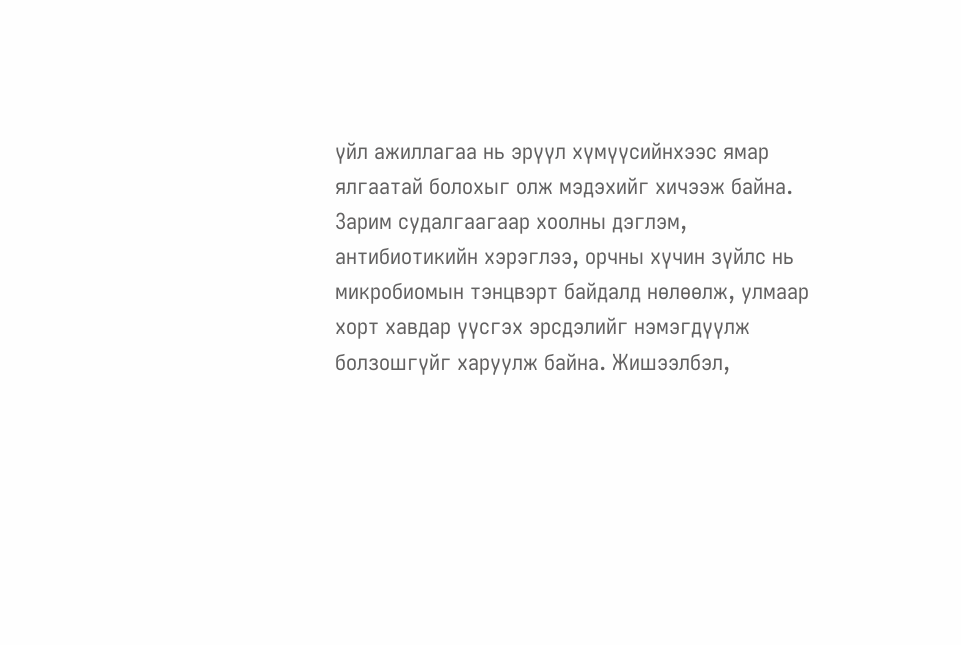үйл ажиллагаа нь эрүүл хүмүүсийнхээс ямар ялгаатай болохыг олж мэдэхийг хичээж байна.
Зарим судалгаагаар хоолны дэглэм, антибиотикийн хэрэглээ, орчны хүчин зүйлс нь микробиомын тэнцвэрт байдалд нөлөөлж, улмаар хорт хавдар үүсгэх эрсдэлийг нэмэгдүүлж болзошгүйг харуулж байна. Жишээлбэл,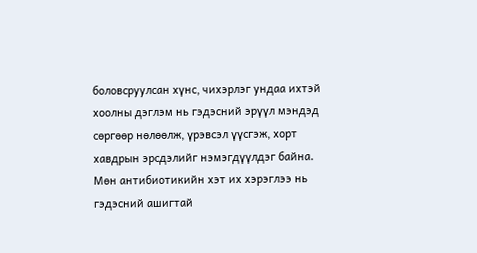боловсруулсан хүнс, чихэрлэг ундаа ихтэй хоолны дэглэм нь гэдэсний эрүүл мэндэд сөргөөр нөлөөлж, үрэвсэл үүсгэж, хорт хавдрын эрсдэлийг нэмэгдүүлдэг байна. Мөн антибиотикийн хэт их хэрэглээ нь гэдэсний ашигтай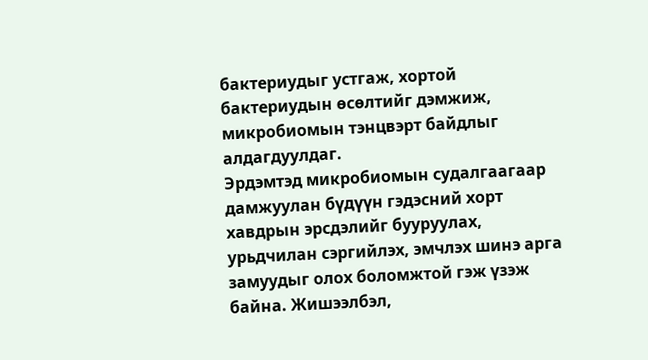бактериудыг устгаж, хортой бактериудын өсөлтийг дэмжиж, микробиомын тэнцвэрт байдлыг алдагдуулдаг.
Эрдэмтэд микробиомын судалгаагаар дамжуулан бүдүүн гэдэсний хорт хавдрын эрсдэлийг бууруулах, урьдчилан сэргийлэх, эмчлэх шинэ арга замуудыг олох боломжтой гэж үзэж байна. Жишээлбэл,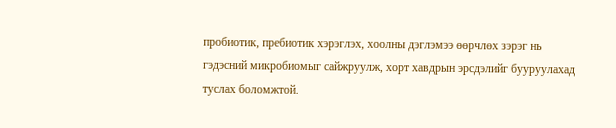пробиотик, пребиотик хэрэглэх, хоолны дэглэмээ өөрчлөх зэрэг нь гэдэсний микробиомыг сайжруулж, хорт хавдрын эрсдэлийг бууруулахад туслах боломжтой.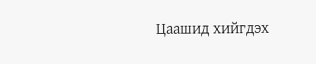Цаашид хийгдэх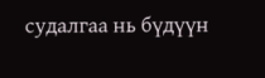судалгаа нь бүдүүн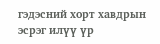гэдэсний хорт хавдрын эсрэг илүү үр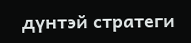дүнтэй стратеги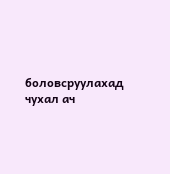боловсруулахад чухал ач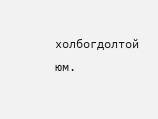холбогдолтой юм.